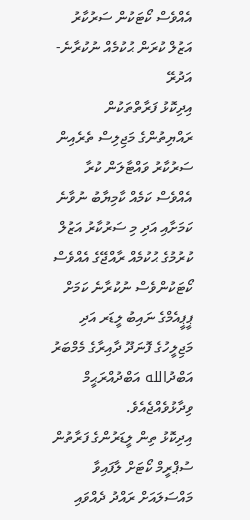އެއްވެސް ކޯޓަކުން ސަރުކާރު އަޒުލް ކުރަން ޙުކުމެއް ނުކުރާނެ- އަދުރޭ
އިދިކޮޅު ފަރާތްތަކުން ރައްޔިތުންގެ މަޖިލިސް ތެރެއިން ސަރުކާރު ވައްޓާލަން ކުރާ އެއްވެސް ކަމެއް ކާމިޔާބު ނުވާނެ ކަމަށާއި އަދި މި ސަރުކާރު އަޒުލް ކުރުމުގެ ޙުކުމެއް ރާއްޖޭގެ އެއްވެސް ކޯޓަކުންވެސް ނުކުރާނެ ކަމަށް ޕީޕީއެމްގެ ނައިބު ލީޑަރ އަދި މަޖިލީހުގެ ފޮނަދޫ ދާއިރާގެ މެމްބަރު އަބްދުالله އަބްދުއްރަޙީމް ވިދާޅުވެއްޖެއެވެ.
އިދިކޮޅު ތިން ލީޑަރުންގެ ފަރާތުން ސުޕްރީމް ކޯޓަށް ލާފައިވާ މައްސަލައަށް ރައްދު ދެއްވައި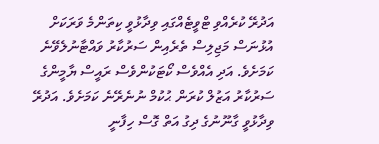އަދުރޭ ކުރެއްވި ޓްވީޓެއްގައި ވިދާޅުވީ ކިތަންމެ ވަރަކަށް އުޅުނަސް މަޖިލިސް ތެރެއިން ސަރުކާރު ވައްޓާނުލެވޭނެ ކަމަށެވެ. އަދި އެއްވެސް ކޯޓަކުންވެސް ރައީސް ޔާމީންގެ ސަރުކާރު އަޒުލް ކުރަން ޙުކުމް ނުނެރޭނެ ކަމަށެވެ. އަދުރޭ ވިދާޅުވީ ގާނޫނުގެ ދިގު އަތް ގޮސް ހިފާނީ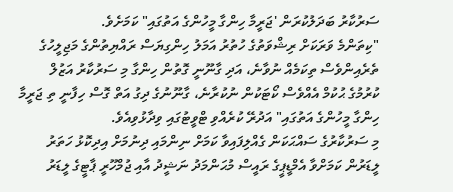ސަރުކާރު ބަދަލުކުރަން 'ޖަރީމާ ހިންގާ މީހުންގެ އަތުގައި" ކަމަށެވެ.
"ކިތަންމެ ވަރަކަށް ރިޝްވަތުގެ ހުތުރު އަމަލު ހިންގިޔަސް ރައްޔިތުންގެ މަޖިލީހުގެ ތެރެއިންވެސް ތިކަމެއް ނުވާނެ، އަދި ގާނޫނީ ގޮތުން ހިންގާ މި ސަރުކާރު އަޒުލް ކުރުމުގެ ޙުކުމް އެއްވެސް ކޯޓަކުން ނުކުރާނެ، ގާނޫނުގެ ދިގު އަތް ގޮސް ހިފާނީ ތި ޖަރީމާ ހިންގާ މީހުންގެ އަތުގައި" އަދުރޭ ކުރެއްވި ޓްވީޓުގައި ވިދާޅުވިއެވެ.
މި ސަރުކާރުގެ ސައްޙަކަން ގެއްލިފައިވާ ކަމަށް ނިންމައި ދިނުމަށް އިދިކޮޅު ހަތަރު ލީޑަރުން ކަމަށްވާ އެމްޑީޕީގެ ރައީސް މުޙަންމަދު ނަޝީދު އާއި ޖުމްހޫރީ ޕާޓީގެ ލީޑަރު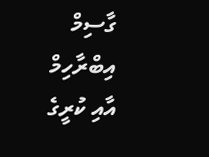ގާސިމް އިބްރާހިމް އާއި ކުރީގެ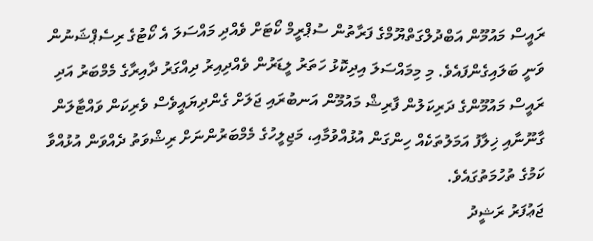ރައީސް މައުމޫން އަބްދުލްގަތްޔޫމްގެ ފަރާތުން ސުޕްރީމް ކޯޓަށް ވެއްދި މައްސަލަ އެ ކޯޓުގެ ރިސެޕްޝަނުން ވަނީ ބަލައިގެންފައެވެ. މި މިމައްސަލަ އިދިކޮޅު ހަތަރު ލީޑަރުން ވެއްދިއިރު ދިއްގަރު ދާއިރާގެ މެމްބަރު އަދި ރައީސް މައުމޫންގެ ދަރިކަލުން ފާރިޝް މައުމޫން އަނބުރައި ޖަލަށް ގެންދިޔައީވެސް ވެރިކަން ވައްޓާލަން ގާނޫނާއި ޚިލާފު އަމަލުތަކެއް ހިންގަން އުޅުއްވުމާއި، މަޖިލީހުގެ މެމްބަރުންނަށް ރިޝްވަތު ދެއްވަން އުޅުއްވާ ކަމުގެ ތުހުމަތުގައެވެ.
ޖަޢުފަރު ރަޝީދު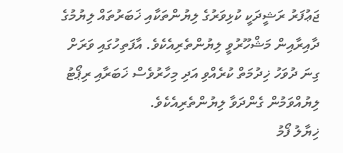ޖަޢުފަރު ރަޝީދަކީ ކުޅިވަރުގެ ލިޔުންތަކާއި ޚަބަރުތައް ލިޔުމުގެ ދާއިރާއިން މަޝްހޫރުވީ ލިޔުންތެރިއެކެވެ. އާފަތިހުގައި ވަރަށް ގިނަ ދުވަހު ޚިދުމަތް ކުރެއްވި އަދި މިހާރުވެސް ޚަބަރާއި ރިޕޯޓު ލިޔުއްވަމުން ގެންދަވާ ލިޔުންތެރިއެކެވެ.
ޚިޔާލު ފޯމު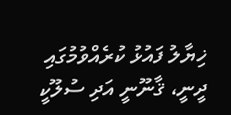ޚިޔާލު ފައުޅު ކުރެއްވުމުގައި ދީނީ، ޤާނޫނީ އަދި ސުލޫކީ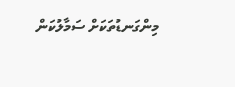މިންގަނޑުތަކަށް ސަމާލުކަން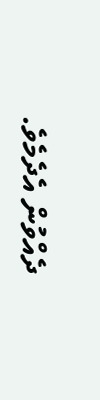ދެއްވުން އެދެމެވެ.